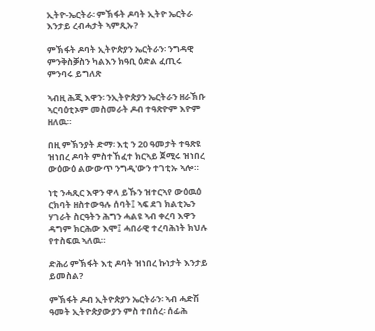ኢትዮ-ኤርትራ፡ ምኽፋት ዶባት ኢትዮ ኤርትራ እንታይ ረብሓታት ኣምጺኡ?

ምኽፋት ዶባት ኢትዮጵያን ኤርትራን፡ ንግዳዊ ምንቅስቓስን ካልእን ክዓቢ ዕድል ፈጢሩ ምንባሩ ይግለጽ

ኣብዚ ሕጂ እዋን፡ ንኢትዮጵያን ኤርትራን ዘራኽቡ ኣርባዕቲኦም መስመራት ዶብ ተዓጽዮም እዮም ዘለዉ።

በዚ ምኽንያት ድማ፡ እቲ ን 20 ዓመታት ተዓጽዩ ዝነበረ ዶባት ምስተኸፈተ ክርኣይ ጀሚሩ ዝነበረ ውዕውዕ ልውውጥ ንግዲ'ውን ተገቲኡ ኣሎ።

ነቲ ንሓጺር እዋን ዋላ ይኹን ዝተርኣየ ውዕዉዕ ርክባት ዘስተውዓሉ ሰባት፤ ኣፍ ደገ ክልቲኤን ሃገራት ስርዓትን ሕግን ሓልዩ ኣብ ቀረባ እዋን ዳግም ክርሕው እሞ፤ ሓበራዊ ተረባሕነት ክህሉ የተስፍዉ ኣለዉ።

ድሕሪ ምኽፋት እቲ ዶባት ዝነበረ ኩነታት እንታይ ይመስል?

ምኽፋት ዶብ ኢትዮጵያን ኤርትራን፡ ኣብ ሓድሽ ዓመት ኢትዮጵያውያን ምስ ተበሰረ፡ ሰፊሕ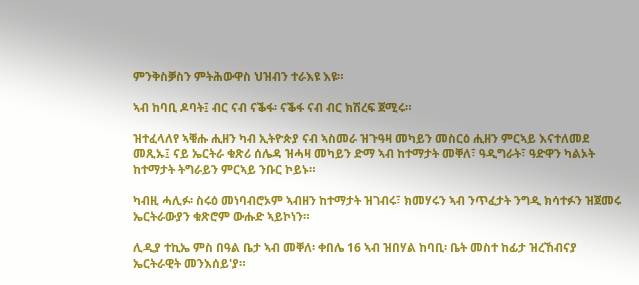ምንቅስቓስን ምትሕውዋስ ህዝብን ተራእዩ እዩ።

ኣብ ከባቢ ዶባት፤ ብር ናብ ናቕፋ፡ ናቕፋ ናብ ብር ክሽረፍ ጀሚሩ።

ዝተፈላለየ ኣቑሑ ሒዘን ካብ ኢትዮጵያ ናብ ኣስመራ ዝጉዓዛ መካይን መስርዕ ሒዘን ምርኣይ እናተለመደ መጺኡ፤ ናይ ኤርትራ ቁጽሪ ሰሌዳ ዝሓዛ መካይን ድማ ኣብ ከተማታት መቐለ፣ ዓዲግራት፣ ዓድዋን ካልኦት ከተማታት ትግራይን ምርኣይ ንቡር ኮይኑ።

ካብዚ ሓሊፉ፡ ስሩዕ መነባብሮኦም ኣብዘን ከተማታት ዝገብሩ፣ ክመሃሩን ኣብ ንጥፈታት ንግዲ ክሳተፉን ዝጀመሩ ኤርትራውያን ቁጽሮም ውሑድ ኣይኮነን።

ሊዲያ ተኪኤ ምስ በዓል ቤታ ኣብ መቐለ፡ ቀበሌ 16 ኣብ ዝበሃል ከባቢ፡ ቤት መስተ ከፊታ ዝረኸብናያ ኤርትራዊት መንእሰይ'ያ።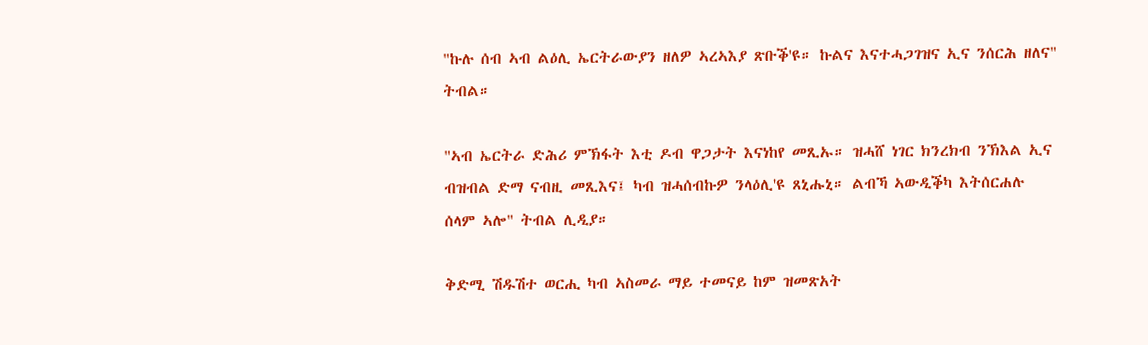"ኩሉ ሰብ ኣብ ልዕሊ ኤርትራውያን ዘለዎ ኣረኣእያ ጽቡቕ'ዩ። ኩልና እናተሓጋገዝና ኢና ንሰርሕ ዘለና" ትብል።

"ኣብ ኤርትራ ድሕሪ ምኽፋት እቲ ዶብ ዋጋታት እናነከየ መጺኡ። ዝሓሸ ነገር ክንረክብ ንኽእል ኢና ብዝብል ድማ ናብዚ መጺእና፤ ካብ ዝሓሰብኩዎ ንላዕሊ'ዩ ጸኒሑኒ። ልብኻ ኣውዲቕካ እትሰርሐሉ ሰላም ኣሎ" ትብል ሊዲያ።

ቅድሚ ሽዱሽተ ወርሒ ካብ ኣስመራ ማይ ተመናይ ከም ዝመጽአት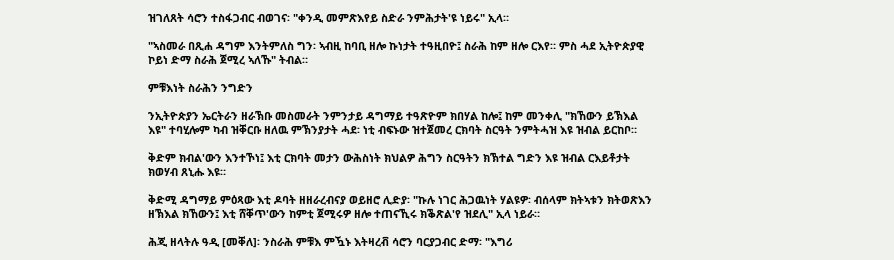ዝገለጸት ሳሮን ተስፋጋብር ብወገና፡ "ቀንዲ መምጽእየይ ስድራ ንምሕታት'ዩ ነይሩ" ኢላ።

"ኣስመራ በጺሐ ዳግም እንትምለስ ግን፡ ኣብዚ ከባቢ ዘሎ ኩነታት ተዓዚበዮ፤ ስራሕ ከም ዘሎ ርእየ። ምስ ሓደ ኢትዮጵያዊ ኮይነ ድማ ስራሕ ጀሚረ ኣለኹ" ትብል።

ምቹእነት ስራሕን ንግድን

ንኢትዮጵያን ኤርትራን ዘራኽቡ መስመራት ንምንታይ ዳግማይ ተዓጽዮም ክበሃል ከሎ፤ ከም መንቀሊ "ክኸውን ይኽእል እዩ" ተባሂሎም ካብ ዝቐርቡ ዘለዉ ምኽንያታት ሓደ፡ ነቲ ብፍኑው ዝተጀመረ ርክባት ስርዓት ንምትሓዝ እዩ ዝብል ይርከቦ።

ቅድም ክብል'ውን እንተኾነ፤ እቲ ርክባት መታን ውሕስነት ክህልዎ ሕግን ስርዓትን ክኽተል ግድን እዩ ዝብል ርእይቶታት ክወሃብ ጸኒሑ እዩ።

ቅድሚ ዳግማይ ምዕጻው እቲ ዶባት ዘዘራረብናያ ወይዘሮ ሊድያ፡ "ኩሉ ነገር ሕጋዉነት ሃልዩዎ፡ ብሰላም ክትኣቱን ክትወጽእን ዘኽእል ክኸውን፤ እቲ ሸቐጥ'ውን ከምቲ ጀሚሩዎ ዘሎ ተጠናኺሩ ክቕጽል'የ ዝደሊ" ኢላ ነይራ።

ሕጂ ዘላትሉ ዓዲ [መቐለ]፡ ንስራሕ ምቹእ ምዃኑ እትዛረቭ ሳሮን ባርያጋብር ድማ፡ "እግሪ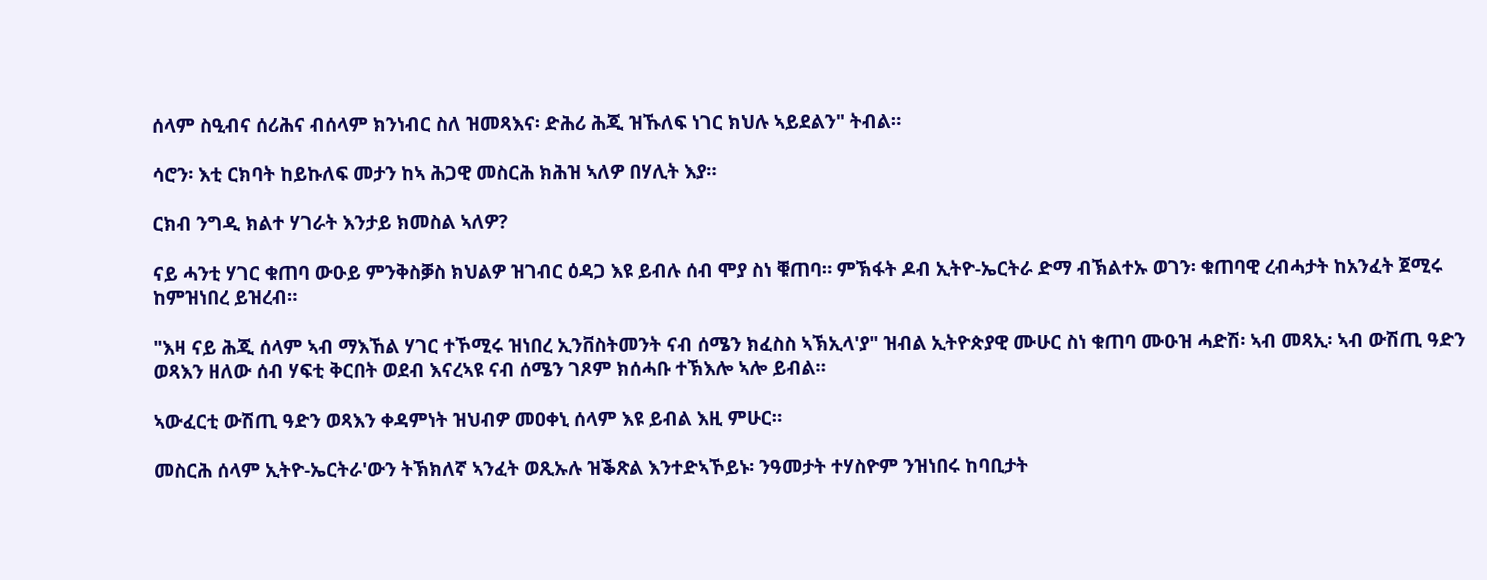ሰላም ስዒብና ሰሪሕና ብሰላም ክንነብር ስለ ዝመጻእና፡ ድሕሪ ሕጂ ዝኹለፍ ነገር ክህሉ ኣይደልን" ትብል።

ሳሮን፡ እቲ ርክባት ከይኩለፍ መታን ከኣ ሕጋዊ መስርሕ ክሕዝ ኣለዎ በሃሊት እያ።

ርክብ ንግዲ ክልተ ሃገራት እንታይ ክመስል ኣለዎ?

ናይ ሓንቲ ሃገር ቁጠባ ውዑይ ምንቅስቓስ ክህልዎ ዝገብር ዕዳጋ እዩ ይብሉ ሰብ ሞያ ስነ ቑጠባ። ምኽፋት ዶብ ኢትዮ-ኤርትራ ድማ ብኽልተኡ ወገን፡ ቁጠባዊ ረብሓታት ከአንፈት ጀሚሩ ከምዝነበረ ይዝረብ።

"እዛ ናይ ሕጂ ሰላም ኣብ ማእኸል ሃገር ተኾሚሩ ዝነበረ ኢንቨስትመንት ናብ ሰሜን ክፈስስ ኣኽኢላ'ያ" ዝብል ኢትዮጵያዊ ሙሁር ስነ ቁጠባ ሙዑዝ ሓድሽ፡ ኣብ መጻኢ፡ ኣብ ውሽጢ ዓድን ወጻእን ዘለው ሰብ ሃፍቲ ቅርበት ወደብ እናረኣዩ ናብ ሰሜን ገጾም ክሰሓቡ ተኽእሎ ኣሎ ይብል።

ኣውፈርቲ ውሽጢ ዓድን ወጻእን ቀዳምነት ዝህብዎ መዐቀኒ ሰላም እዩ ይብል እዚ ምሁር።

መስርሕ ሰላም ኢትዮ-ኤርትራ'ውን ትኽክለኛ ኣንፈት ወጺኡሉ ዝቕጽል እንተድኣኾይኑ፡ ንዓመታት ተሃስዮም ንዝነበሩ ከባቢታት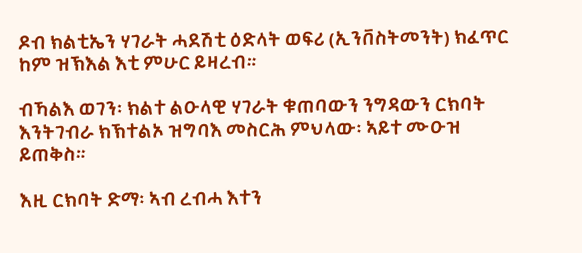ዶብ ክልቲኤን ሃገራት ሓደሽቲ ዕድላት ወፍሪ (ኢንቨስትመንት) ክፈጥር ከም ዝኽእል እቲ ምሁር ይዛረብ።

ብኻልእ ወገን፡ ክልተ ልዑላዊ ሃገራት ቁጠባውን ንግዳውን ርክባት እንትገብራ ክኽተልኦ ዝግባእ መስርሕ ምህላው፡ ኣይተ ሙዑዝ ይጠቅስ።

እዚ ርክባት ድማ፡ ኣብ ረብሓ እተን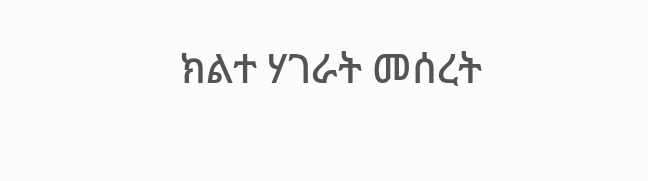ክልተ ሃገራት መሰረት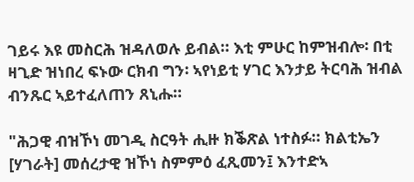ገይሩ እዩ መስርሕ ዝዳለወሉ ይብል። እቲ ምሁር ከምዝብሎ፡ በቲ ዛጊድ ዝነበረ ፍኑው ርክብ ግን፡ ኣየነይቲ ሃገር እንታይ ትርባሕ ዝብል ብንጹር ኣይተፈለጠን ጸኒሑ።

"ሕጋዊ ብዝኾነ መገዲ ስርዓት ሒዙ ክቕጽል ነተስፉ። ክልቲኤን [ሃገራት] መሰረታዊ ዝኾነ ስምምዕ ፈጺመን፤ እንተድኣ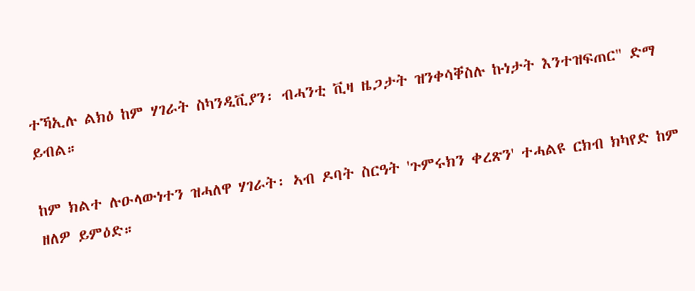ተኻኢሉ ልክዕ ከም ሃገራት ስካንዲቪያን፡ ብሓንቲ ቪዛ ዜጋታት ዝንቀሳቐስሉ ኩነታት እንተዝፍጠር" ድማ ይብል።

ከም ክልተ ሉዑላውነተን ዝሓለዋ ሃገራት፡ ኣብ ዶባት ስርዓት 'ጉምሩክን ቀረጽን' ተሓልዩ ርክብ ክካየድ ከም ዘለዎ ይምዕድ።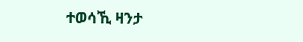ተወሳኺ ዛንታ